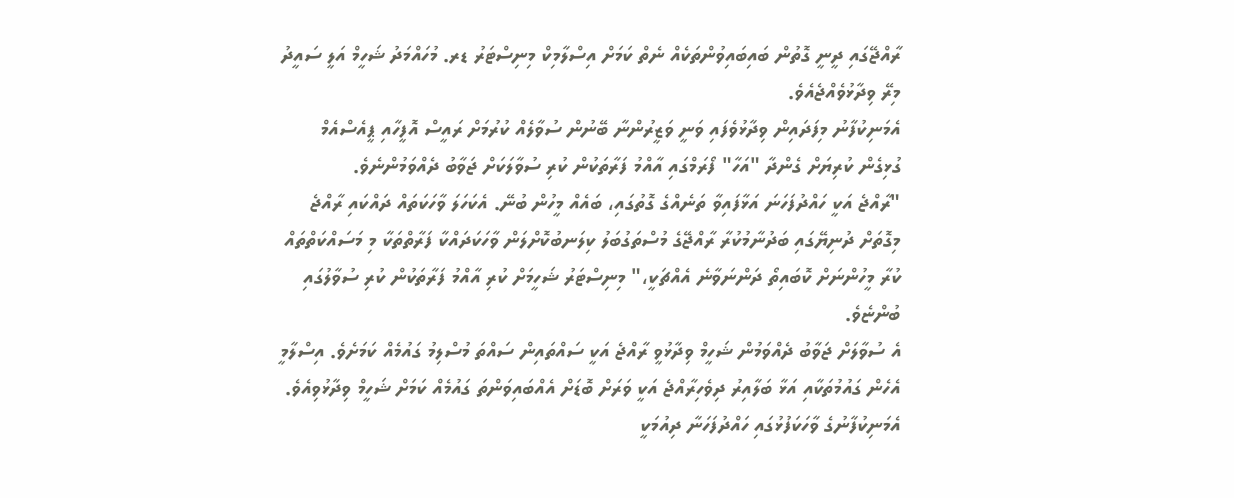ރާއްޖޭގައި ދީނީ ގޮތުން ބައިބައިވުންތަކެއް ނެތް ކަމަށް އިސްލާމިކް މިނިސްޓަރު ޑރ. މުހައްމަދު ޝަހީމް އަލީ ސައީދު މިރޭ ވިދާޅުވެއްޖެއެވެ.
އެމަނިކުފާނު މިފަދައިން ވިދާޅުވެފައި ވަނީ ވަޒީރުންނާ ބޭނުން ސުވާލެއް ކުރުމަށް ރައީސް އޮފީހާއި ޕީއެސްއެމް ގުޅިގެން ކުރިޔަށް ގެންދާ "އަހާ" ފޯރަމްގައި އާއްމު ފަރާތަކުން ކުރި ސުވާލަކަށް ޖަވާބު ދެއްވަމުންނެވެ.
"ރާއްޖެ އަކީ ހައްދުފަހަނަ އަޅާފައިވާ ތަނެއްގެ ގޮތުގައި، ބައެއް މީހުން ބުނޭ. އެކަހަލަ ވާހަކަތައް ދައްކައި ރާއްޖެ މިގޮތަށް ދުނިޔޭގައި ބަދުނާމުކުރާ ރާއްޖޭގެ މުސްތަގުބަލު ކިލަނބުކޮށްލަން ވާހަކަދައްކާ ފަރާތްތަކާ މި މަސައްކަތްތައް ކުރާ މީހުންނަށް ކޮބައިތޯ ދަންނަވާނެ އެއްޗަކީ،" މިނިސްޓަރު ޝަހީމަށް ކުރި އާއްމު ފަރާތަކުން ކުރި ސުވާލުގައި ބުންޏެވެ.
އެ ސުވާލަށް ޖަވާބު ދެއްވަމުން ޝަހީމް ވިދާޅުވީ ރާއްޖެ އަކީ ސައްތައިން ސައްތަ މުސްލިމު ގައުމެއް ކަމަށެވެ. އިސްލާމީ އެހެން ގައުމުތަކާއި އަޅާ ބަލާއިރު ދިވެހިރާއްޖެ އަކީ ވަރަށް ބޮޑަށް އެއްބައިވަންތަ ގައުމެއް ކަމަށް ޝަހީމް ވިދާޅުވިއެވެ.
އެމަނިކުފާނުގެ ވާހަކަފުޅުގައި ހައްދުފަހަނާ ދިއުމަކީ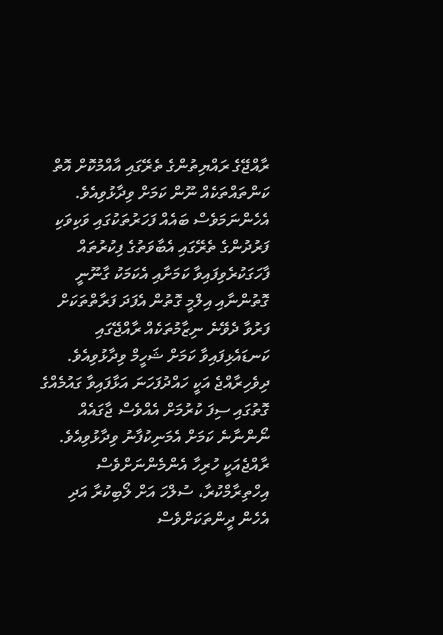ރާއްޖޭގެ ރައްޔިތުންގެ ތެރޭގައި އާއްމުކޮށް އޮތް ކަންތައްތަކެއް ނޫން ކަމަށް ވިދާޅުވިއެވެ. އެހެންނަމަވެސް ބައެއް ފަހަރުތަކުގައި ވަކިވަކި ފަރުދުންގެ ތެރޭގައި އެބާވަތުގެ ފިކުރުތައް ފާހަގަކުރެވިފައިވާ ކަމަށާއި އެކަމަކު ގާނޫނީ ގޮތުންނާއި އިލްމީ ގޮތުން އެފަދަ ފަރާތްތަކަށް ފަރުވާ ދެވޭނެ ނިޒާމުތަކެއް ރާއްޖޭގައި ކަނޑައެޅިފައިވާ ކަމަށް ޝަހީމް ވިދާޅުވިއެވެ.
ދިވެހިރާއްޖެ އަކީ ހައްދުފަހަނަ އަޅާފައިވާ ގައުމެއްގެ ގޮތުގައި ސިފަ ކުރުމަށް އެއްވެސް ޖާގައެއް ނޯންނާނެ ކަމަށް އެމަނިކުފާނު ވިދާޅުވިއެވެ. ރާއްޖެއަކީ ހުރިހާ އެންމެންނަށްވެސް އިހްތިރާމްކުރާ، ސުލްހަ އަށް ލޯބިކުރާ އަދި އެހެން ދީންތަކަށްވެސް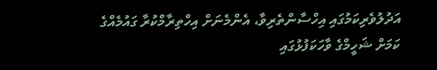އަދުލުވެރިކަމުގައި އިހްސާންތެރިވާ، އެންމެނަށް އިހްތިރާމްކުރާ ގައުމެއްގެ ކަމަށް ޝަހީމްގެ ވާހަކަފުޅުގައި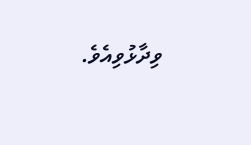ވިދާޅުވިއެވެ.